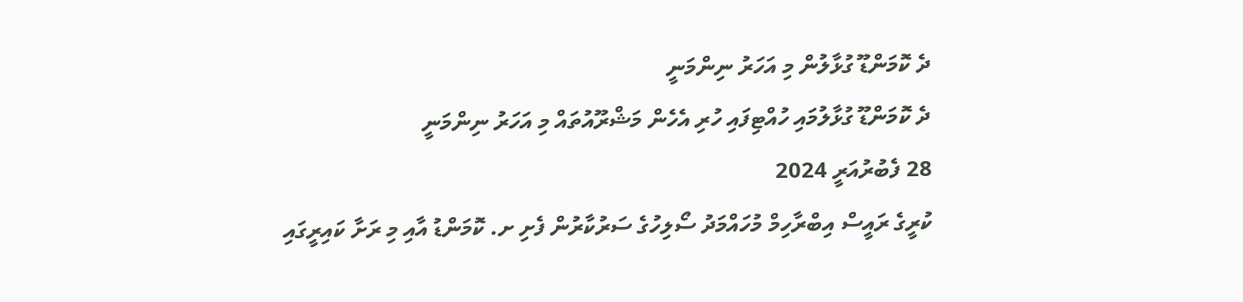ދެ ކޮމަންޑޫ ގުޅާލުން މި އަހަރު ނިންމަނީ
ދެ ކޮމަންޑޫ ގުޅާލުމައި ހުއްޓިފައި ހުރި އެހެން މަޝްރޫއުތައް މި އަހަރު ނިންމަނީ
28 ފެބުރުއަރީ 2024
ކުރީގެ ރައީސް އިބްރާހިމް މުހައްމަދު ސޯލިހުގެ ސަރުކާރުން ފެށި ށ. ކޮމަންޑު އާއި މި ރަށާ ކައިރީގައި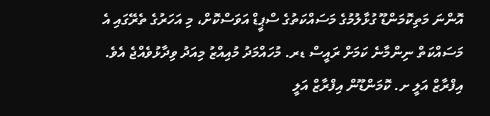އޮންނަ މަތިކޮމަންޑޫ ގުޅާލުމުގެ މަސައްކަތުގެ ސްޕީޑް އަވަސްކޮށް، މި އަހަރުގެ ތެރޭގައި އެ މަސައްކަތް ނިންމާނެ ކަމަށް ރައީސް ޑރ. މުހައްމަދު މުއިއްޒު މިއަދު ވިދާޅުވެއްޖެ އެވެ.
އިފްރާޒް އަލީ ށ. ކޮމަންޑޫން އިފްރާޒް އަލީ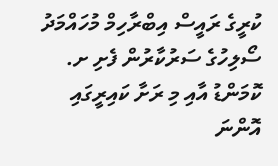ކުރީގެ ރައީސް އިބްރާހިމް މުހައްމަދު ސޯލިހުގެ ސަރުކާރުން ފެށި ށ. ކޮމަންޑު އާއި މި ރަށާ ކައިރީގައި އޮންނަ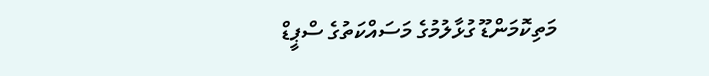މަތިކޮމަންޑޫ ގުޅާލުމުގެ މަސައްކަތުގެ ސްޕީޑް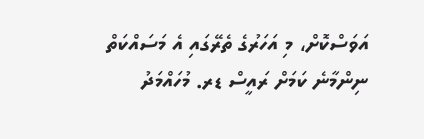އަވަސްކޮށް، މި އަހަރުގެ ތެރޭގައި އެ މަސައްކަތް ނިންމާނެ ކަމަށް ރައީސް ޑރ. މުހައްމަދު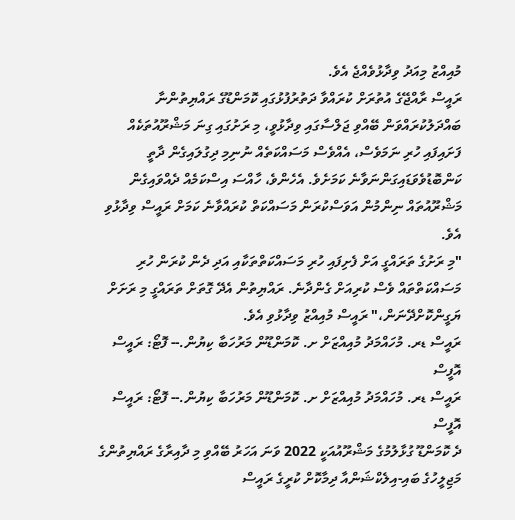މުއިއްޒު މިއަދު ވިދާޅުވެއްޖެ އެވެ.
ރައީސް ރާއްޖޭގެ އުތުރަށް ކުރައްވާ ދަތުރުފުޅުގައި ކޮމަންޑޫގެ ރައްޔިތުންނާ ބައްދަލުކުރައްވަން ބޭއްވި ޖަލްސާގައި ވިދާޅުވީ، މި ރަށުގައި ގިނަ މަޝްރޫއުތަކެއް ފަށައިފައި ހުރި ނަމަވެސް، އެއްވެސް މަސައްކަތެއް ނުނިމި ދިގުލައިގެން ދާތީ ކަންބޮޑުވެވަޑައިގަންނަވާނެ ކަމަށެވެ. އެހެންވެ، ހާއްސަ އިސްކަމެއް ދެއްވައިގެން މަޝްރޫއުތައް ނިންމުން އަވަސްކުރަން މަސައްކަތް ކުރައްވާނެ ކަމަށް ރައީސް ވިދާޅުވި އެވެ.
"މި ރަށުގެ ތަރައްގީ އަށް ފެށިފައި ހުރި މަސައްކަތްތަކާއި އަދި ދެން ކުރަން ހުރި މަސައްކަތްތައް ވެސް ކުރިއަށް ގެންދާނެ. ރައްޔިތުން އެދޭ ގޮތަށް ތަރައްގީ މި ރަށަށް ޔަގީންކޮށްދޭނަން،" ރައީސް މުއިއްޒު ވިދާޅުވި އެވެ.
ރައީސް ޑރ. މުހައްމަދު މުއިއްޒަށް ށ. ކޮމަންޑޫން މަރުހަބާ ކިޔުން.-- ފޮޓޯ: ރައީސް އޮފީސް
ރައީސް ޑރ. މުހައްމަދު މުއިއްޒަށް ށ. ކޮމަންޑޫން މަރުހަބާ ކިޔުން.-- ފޮޓޯ: ރައީސް އޮފީސް
ދެ ކޮމަންޑޫ ގުޅާލުމުގެ މަޝްރޫއުއަކީ 2022 ވަނަ އަހަރު ބޭއްވި މި ދާއިރާގެ ރައްޔިތުންގެ މަޖިލީހުގެ ބައި-އިލެކްޝަންއާ ދިމާކޮށް ކުރީގެ ރައީސް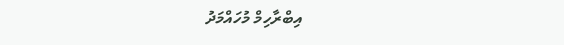އިބްރާހިމް މުހައްމަދު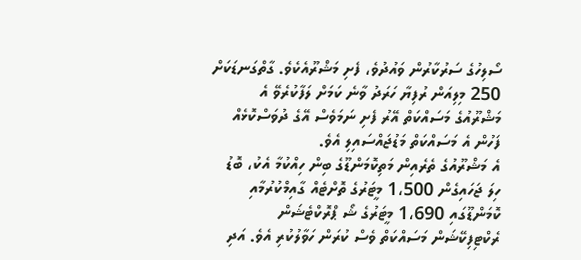ސޯލިހުގެ ސަރުކާރުން ވައުދުވެ، ފެށި މަޝްރޫއެކެވެ. ގާތްގަނޑަކަށް 250 މިލިއަން ރުފިޔާ ހަރަދު ވާނެ ކަމަށް ލަފާކުރެވޭ އެ މަޝްރޫއުގެ މަސައްކަތް އޭރު ފެށި ނަމަވެސް އޭގެ ދުވަސްކޮޅެއް ފަހުން އެ މަސައްކަތް މަޑުޖައްސައިލި އެވެ.
އެ މަޝްރޫއުގެ ތެރެއިން މަތިކޮމަންޑޫގެ ބިން ހިއްކުމާ އެކު، ބޮޑު ހިލަ ޖަހައިގެން 1،500 މީޓަރުގެ ތޮށްޓެއް ގާއިމްކުރުމާއި ކޮމަންޑޫގައި 1،690 މީޓަރުގެ ޝޯ ޕްރޮކްޓެޝަން ރެކްޓިފިކޭޝަން މަސައްކަތް ވެސް ކުރަން ހަވާލުކުރި އެވެ. އަދި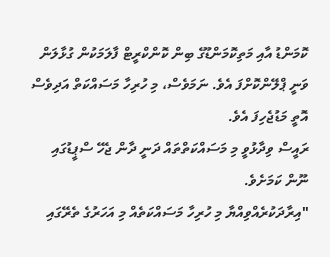ކޮމަންޑު އާއި މަތިކޮމަންޑޫގެ ބިން ކޮންކްރީޓް ފާލަމަކުން ގުޅާލަން ވަނީ ޕްލޭންކޮށްފަ އެވެ. ނަމަވެސް، މި ހުރިހާ މަސައްކަތް އަދިވެސް އޮތީ މަޑުޖެހިފަ އެވެ.
ރައީސް ވިދާޅުވީ މި މަސައްކަތްތައް ދަނީ ދާން ޖެހޭ ސްޕީޑުގައި ނޫން ކަމަށެވެ.
"އިރާދަކުރެއްވިއްޔާ މި ހުރިހާ މަސައްކަތެއް މި އަހަރުގެ ތެރޭގައި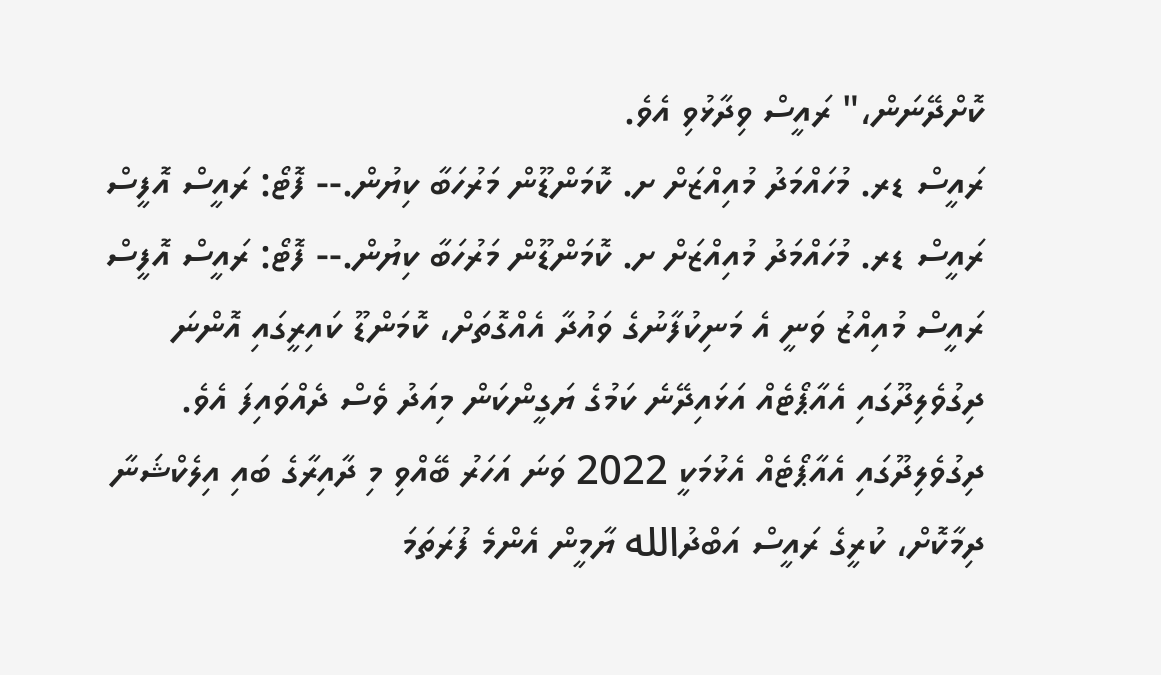ކޮށްދޭނަން،" ރައީސް ވިދާޅުވި އެވެ.
ރައީސް ޑރ. މުހައްމަދު މުއިއްޒަށް ށ. ކޮމަންޑޫން މަރުހަބާ ކިޔުން.-- ފޮޓޯ: ރައީސް އޮފީސް
ރައީސް ޑރ. މުހައްމަދު މުއިއްޒަށް ށ. ކޮމަންޑޫން މަރުހަބާ ކިޔުން.-- ފޮޓޯ: ރައީސް އޮފީސް
ރައީސް މުއިއްޒު ވަނީ އެ މަނިކުފާނުގެ ވައުދާ އެއްގޮތަށް، ކޮމަންޑޫ ކައިރީގައި އޮންނަ ދިގުވެލިދޫގައި އެއާޕޯޓެއް އަޅައިދޭނެ ކަމުގެ ޔަގީންކަން މިއަދު ވެސް ދެއްވައިފަ އެވެ. ދިގުވެލިދޫގައި އެއާޕޯޓެއް އެޅުމަކީ 2022 ވަނަ އަހަރު ބޭއްވި މި ދާއިރާގެ ބައި އިލެކްޝަނާ ދިމާކޮށް، ކުރީގެ ރައީސް އަބްދުالله ޔާމީން އެންމެ ފުރަތަމަ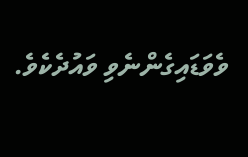ވެވަޑައިގެންނެވި ވައުދެކެވެ.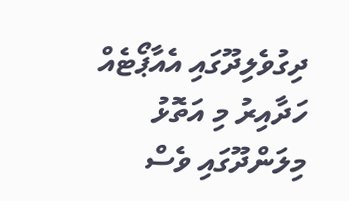ދިގުވެލިދޫގައި އެއާޕޯޓެއް ހަދާއިރު މި އަތޮޅު މިލަންދޫގައި ވެސް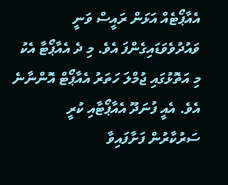އެއާޕޯޓެއް އަޅަން ރައީސް ވަނީ ވައުދުވެވަޑައިގެންފަ އެވެ. މި ދެ އެއާޕޯޓާ އެކު މި އަތޮޅުގައި ޖުމްލަ ހަތަރު އެއާޕޯޓް އޮންނާނެ އެވެ. އެއީ ފުނަދޫ އެއާޕޯޓާއި ކުރީ ސަރުކާރުން ފަށާފައިވާ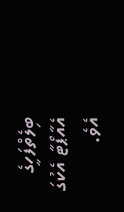ބިލެތްފަހީގެ އެއާޕޯޓާ އެކުގަ އެވެ.